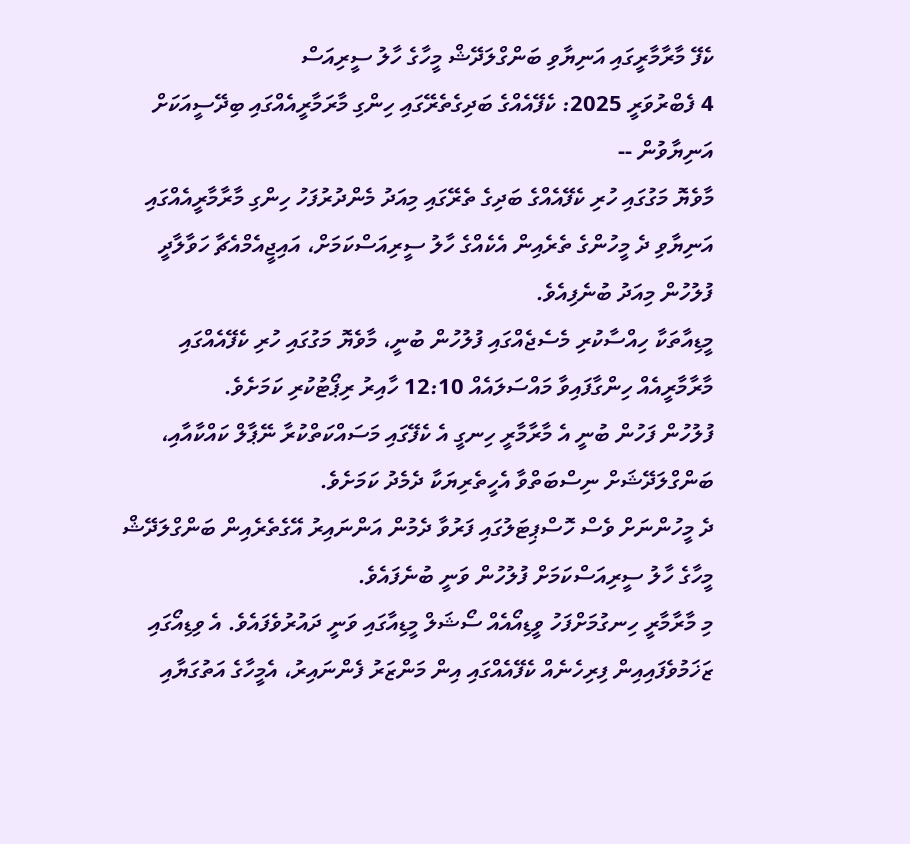ކެފޭ މާރާމާރީގައި އަނިޔާވި ބަންގްލަދޭޝް މީހާގެ ހާލު ސީރިއަސް
4 ފެބްރުވަރީ 2025: ކެފޭއެއްގެ ބަދިގެތެރޭގައި ހިންގި މާރަމާރީއެއްގައި ބިދޭސީއަކަށް އަނިޔާވުން --
މާވެޔޮ މަގުގައި ހުރި ކެފޭއެއްގެ ބަދިގެ ތެރޭގައި މިއަދު މެންދުރުފަހު ހިންގި މާރާމާރީއެއްގައި އަނިޔާވި ދެ މީހުންގެ ތެރެއިން އެކެއްގެ ހާލު ސީރިއަސްކަމަށް، އައިޖީއެމްއެޗާ ހަވާލާދީ ފުލުހުން މިއަދު ބުނެފިއެވެ.
މީޑިއާތަކާ ހިއްސާކުރި މެސެޖެއްގައި ފުލުހުން ބުނީ، މާވެޔޮ މަގުގައި ހުރި ކެފޭއެއްގައި މާރާމާރީއެއް ހިންގާފައިވާ މައްސަލައެއް 12:10 ހާއިރު ރިޕޯޓުކުރި ކަމަށެވެ.
ފުލުހުން ފަހުން ބުނީ އެ މާރާމާރީ ހިނގީ އެ ކެފޭގައި މަސައްކަތްކުރާ ނޭޕާލް ކައްކާއާއި، ބަންގްލަދޭޝަށް ނިސްބަތްވާ އެހީތެރިޔަކާ ދެމެދު ކަމަށެވެ.
ދެ މީހުންނަށް ވެސް ހޮސްޕިޓަލުގައި ފަރުވާ ދެމުން އަންނައިރު އޭގެތެރެއިން ބަންގްލަދޭޝް މީހާގެ ހާލު ސީރިއަސްކަމަށް ފުލުހުން ވަނީ ބުނެފައެވެ.
މި މާރާމާރީ ހިނގުމަށްފަހު ވީޑިއޯއެއް ސޯޝަލް މީޑިއާގައި ވަނީ ދައުރުވެފައެވެ. އެ ވިޑިއޯގައި ޒަޚަމުވެފައިއިން ފިރިހެނެއް ކެފޭއެއްގައި އިން މަންޒަރު ފެންނައިރު، އެމީހާގެ އަތުގަޔާއި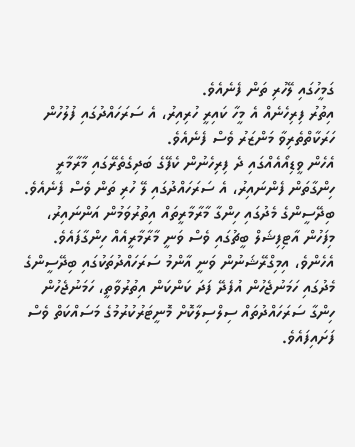ގަމީހުގައި ލޭހުރި ތަން ފެނެއެވެ.
އިތުރު ފިރިހެނެއް އެ މީހާ ކައިރީ ހުރިއިރު، އެ ސަރަހައްދުގައި ފުލުހުން ހަރަކާތްތެރިވާ މަންޒަރު ވެސް ފެނެއެވެ.
އެހެން ވީޑިއޯއެއްގައި ދެ ފިރިހެނުން ކެފޭގެ ބަދިގެތެރޭގައި މާރާމާރީ ހިންގާތަން ފެންނައިރު، އެ ސަރަހައްދުގައި ލޭ ހުރި ތަން ވެސް ފެނެއެވެ.
ބިދޭސީންގެ މެދުގައި ހިންގާ މާރާމާރީތައް އިތުރުވަމުން އަންނައިރު، މިފަހުން އާޓިފިޝަލް ބީޗުގައި ވެސް ވަނީ މާރާމާރީއެއް ހިންގާފައެވެ. އެހެންވެ، އިމިގްރޭޝަނުން ވަނީ އާންމު ސަރަހައްދުތަކުގައި ބިދޭސީންގެ މެދުގައި ހަމަނުޖެހުން އުފެދޭ ފަދަ ކަންކަން އިތުރުވާތީ، ހަމަނުޖެހުން ހިންގާ ސަރަހައްދުތައް ސިލްސިލާކޮށް މޮނީޓަރުކުރުމުގެ މަސައްކަތް ވެސް ފަށައިފައެވެ.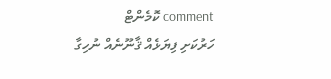comment ކޮމެންޓް
ހަރުކަށި ފިޔަޅެއް ޤާނޫނެއް ނުހިގާ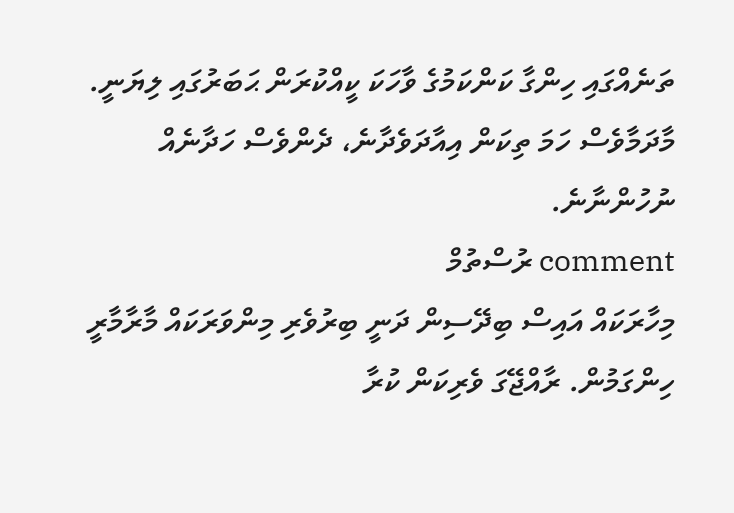ތަނެއްގައި ހިންގާ ކަންކަމުގެ ވާހަކަ ކީއްކުރަން ޙަބަރުގައި ލިޔަނީ. މާދަމާވެސް ހަމަ ތިކަން އިއާދަވެދާނެ، ދެންވެސް ހަދާނެއް ނުހުންނާނެ.
comment ރުސްތުމް
މިހާރަކައް އައިސް ބިދޭސިން ދަނީ ބިރުވެރި މިންވަރަކައް މާރާމާރީ ހިންގަމުން. ރާއްޖޭގަ ވެރިކަން ކުރާ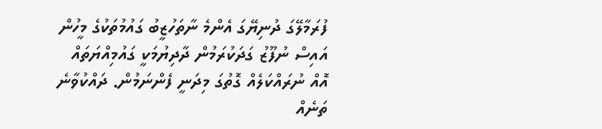ފުރަމާލޭގަ ދުނިޔޭގަ އެންމެ ނާތަހުޒީބު ގައުމުތަކުގެ މީހުން އައިސް ނުފޫޒު ގަދަކުރަމުން ދާދިޔުމަކީ ގައުމިއްޔަތައް އޮއް ނުރައްކަލެއް ގޮތުގަ މިދަނީ ފެންނަމުން. ދައްކުވާނެ ތަނެއް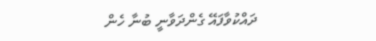ދައްކުވާފައޭ ގެންދަވާނީ ބުނާ ހެން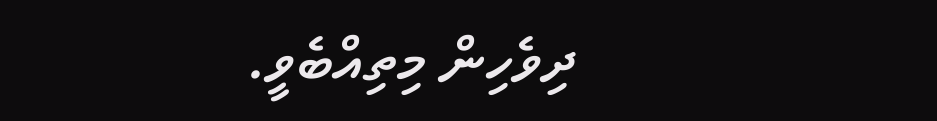ދިވެހިން މިތިއްބެވީ.